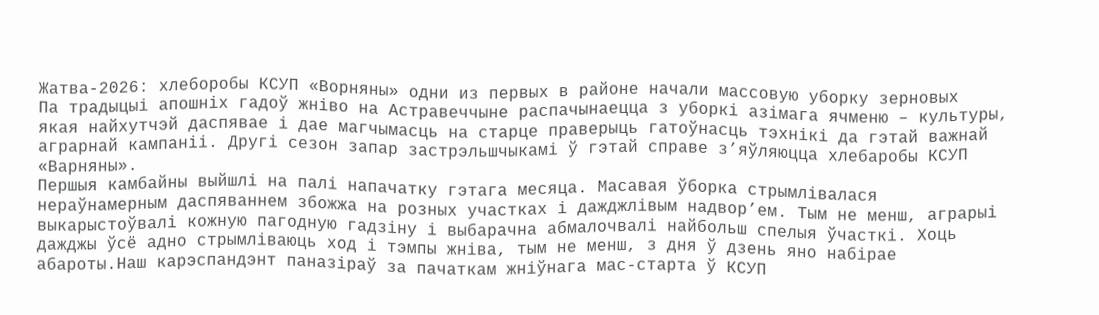Жатва-2026: хлеборобы КСУП «Ворняны» одни из первых в районе начали массовую уборку зерновых
Па традыцыі апошніх гадоў жніво на Астравеччыне распачынаецца з уборкі азімага ячменю – культуры, якая найхутчэй даспявае і дае магчымасць на старце праверыць гатоўнасць тэхнікі да гэтай важнай аграрнай кампаніі. Другі сезон запар застрэльшчыкамі ў гэтай справе з’яўляюцца хлебаробы КСУП «Варняны».
Першыя камбайны выйшлі на палі напачатку гэтага месяца. Масавая ўборка стрымлівалася нераўнамерным даспяваннем збожжа на розных участках і дажджлівым надвор’ем. Тым не менш, аграрыі выкарыстоўвалі кожную пагодную гадзіну і выбарачна абмалочвалі найбольш спелыя ўчасткі. Хоць дажджы ўсё адно стрымліваюць ход і тэмпы жніва, тым не менш, з дня ў дзень яно набірае абароты.Наш карэспандэнт паназіраў за пачаткам жніўнага мас-старта ў КСУП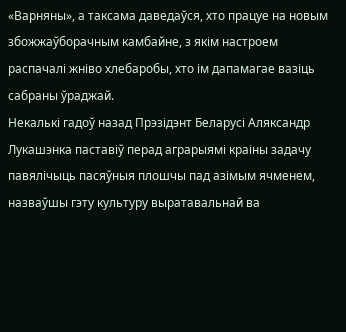«Варняны», а таксама даведаўся, хто працуе на новым збожжаўборачным камбайне, з якім настроем распачалі жніво хлебаробы, хто ім дапамагае вазіць сабраны ўраджай.
Некалькі гадоў назад Прэзідэнт Беларусі Аляксандр Лукашэнка паставіў перад аграрыямі краіны задачу павялічыць пасяўныя плошчы пад азімым ячменем, назваўшы гэту культуру выратавальнай ва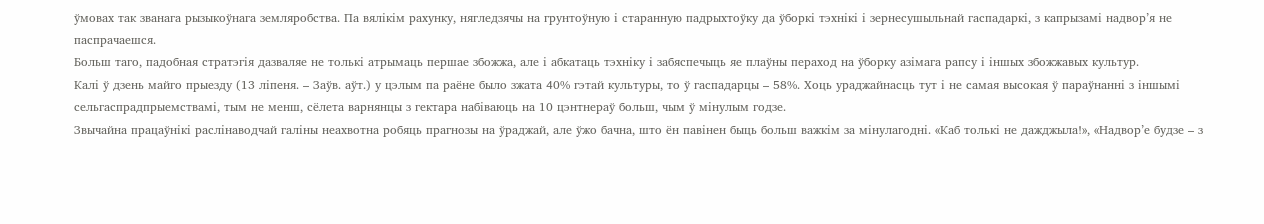ўмовах так званага рызыкоўнага земляробства. Па вялікім рахунку, нягледзячы на грунтоўную і старанную падрыхтоўку да ўборкі тэхнікі і зернесушыльнай гаспадаркі, з капрызамі надвор’я не паспрачаешся.
Больш таго, падобная стратэгія дазваляе не толькі атрымаць першае збожжа, але і абкатаць тэхніку і забяспечыць яе плаўны пераход на ўборку азімага рапсу і іншых збожжавых культур.
Калі ў дзень майго прыезду (13 ліпеня. – Заўв. аўт.) у цэлым па раёне было зжата 40% гэтай культуры, то ў гаспадарцы – 58%. Хоць ураджайнасць тут і не самая высокая ў параўнанні з іншымі сельгаспрадпрыемствамі, тым не менш, сёлета варнянцы з гектара набіваюць на 10 цэнтнераў больш, чым ў мінулым годзе.
Звычайна працаўнікі раслінаводчай галіны неахвотна робяць прагнозы на ўраджай, але ўжо бачна, што ён павінен быць больш важкім за мінулагодні. «Каб толькі не дажджыла!», «Надвор’е будзе – з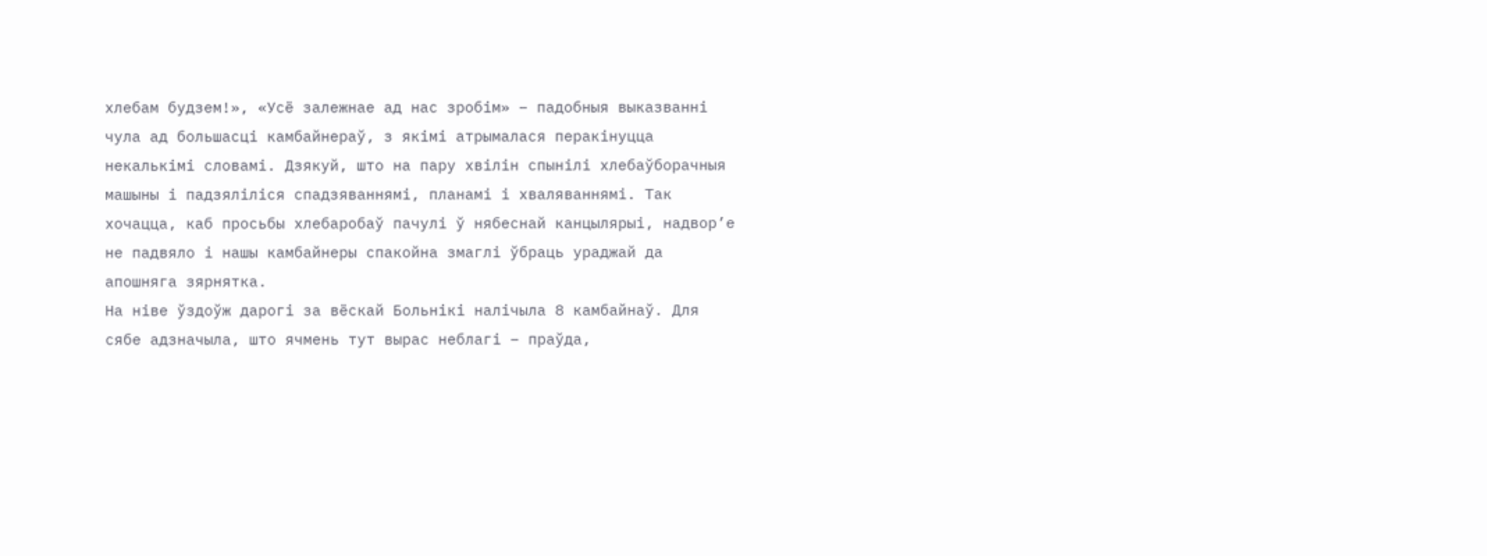хлебам будзем!», «Усё залежнае ад нас зробім» – падобныя выказванні чула ад большасці камбайнераў, з якімі атрымалася перакінуцца некалькімі словамі. Дзякуй, што на пару хвілін спынілі хлебаўборачныя машыны і падзяліліся спадзяваннямі, планамі і хваляваннямі. Так хочацца, каб просьбы хлебаробаў пачулі ў нябеснай канцылярыі, надвор’е не падвяло і нашы камбайнеры спакойна змаглі ўбраць ураджай да апошняга зярнятка.
На ніве ўздоўж дарогі за вёскай Больнікі налічыла 8 камбайнаў. Для сябе адзначыла, што ячмень тут вырас неблагі – праўда,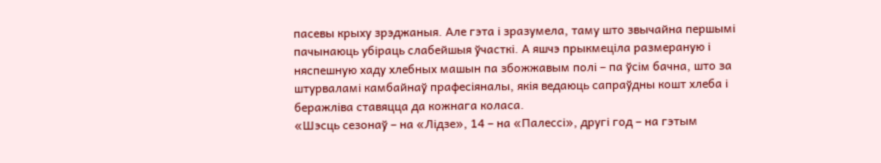пасевы крыху зрэджаныя. Але гэта і зразумела, таму што звычайна першымі пачынаюць убіраць слабейшыя ўчасткі. А яшчэ прыкмеціла размераную і няспешную хаду хлебных машын па збожжавым полі – па ўсім бачна, што за штурваламі камбайнаў прафесіяналы, якія ведаюць сапраўдны кошт хлеба і беражліва ставяцца да кожнага коласа.
«Шэсць сезонаў – на «Лідзе», 14 – на «Палессі», другі год – на гэтым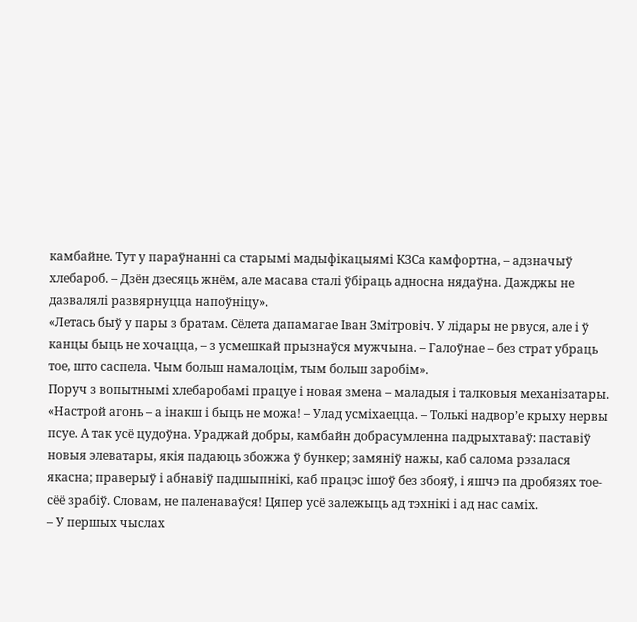камбайне. Тут у параўнанні са старымі мадыфікацыямі КЗСа камфортна, – адзначыў хлебароб. – Дзён дзесяць жнём, але масава сталі ўбіраць адносна нядаўна. Дажджы не дазвалялі развярнуцца напоўніцу».
«Летась быў у пары з братам. Сёлета дапамагае Іван Змітровіч. У лідары не рвуся, але і ў канцы быць не хочацца, – з усмешкай прызнаўся мужчына. – Галоўнае – без страт убраць тое, што саспела. Чым больш намалоцім, тым больш заробім».
Поруч з вопытнымі хлебаробамі працуе і новая змена – маладыя і талковыя механізатары.
«Настрой агонь – а інакш і быць не можа! – Улад усміхаецца. – Толькі надвор’е крыху нервы псуе. А так усё цудоўна. Ураджай добры, камбайн добрасумленна падрыхтаваў: паставіў новыя элеватары, якія падаюць збожжа ў бункер; замяніў нажы, каб салома рэзалася якасна; праверыў і абнавіў падшыпнікі, каб працэс ішоў без збояў, і яшчэ па дробязях тое-сёё зрабіў. Словам, не паленаваўся! Цяпер усё залежыць ад тэхнікі і ад нас саміх.
– У першых чыслах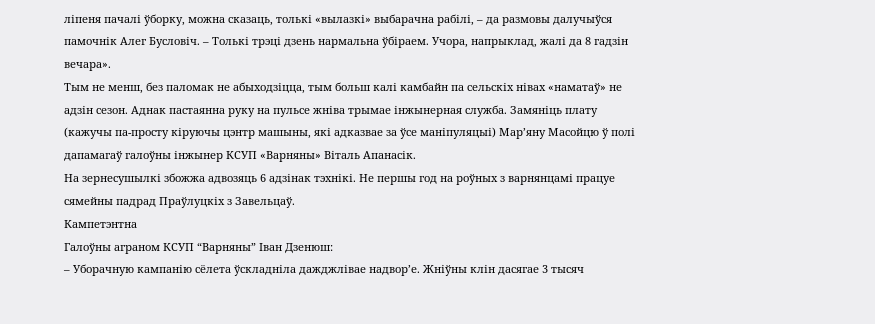ліпеня пачалі ўборку, можна сказаць, толькі «вылазкі» выбарачна рабілі, – да размовы далучыўся памочнік Алег Бусловіч. – Толькі трэці дзень нармальна ўбіраем. Учора, напрыклад, жалі да 8 гадзін вечара».
Тым не менш, без паломак не абыходзіцца, тым больш калі камбайн па сельскіх нівах «наматаў» не адзін сезон. Аднак пастаянна руку на пульсе жніва трымае інжынерная служба. Замяніць плату (кажучы па-просту кіруючы цэнтр машыны, які адказвае за ўсе маніпуляцыі) Мар’яну Масойцю ў полі дапамагаў галоўны інжынер КСУП «Варняны» Віталь Апанасік.
На зернесушылкі збожжа адвозяць 6 адзінак тэхнікі. Не першы год на роўных з варнянцамі працуе сямейны падрад Праўлуцкіх з Завельцаў.
Кампетэнтна
Галоўны аграном КСУП “Варняны” Іван Дзенюш:
– Уборачную кампанію сёлета ўскладніла дажджлівае надвор’е. Жніўны клін дасягае 3 тысяч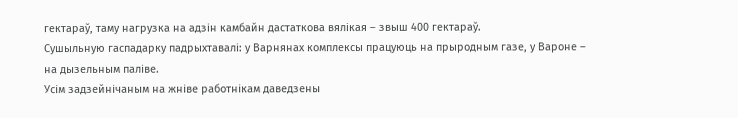гектараў, таму нагрузка на адзін камбайн дастаткова вялікая – звыш 400 гектараў.
Сушыльную гаспадарку падрыхтавалі: у Варнянах комплексы працуюць на прыродным газе, у Вароне – на дызельным паліве.
Усім задзейнічаным на жніве работнікам даведзены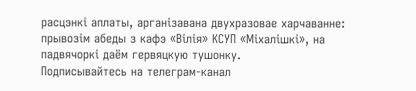расцэнкі аплаты, арганізавана двухразовае харчаванне: прывозім абеды з кафэ «Вілія» КСУП «Міхалішкі», на падвячоркі даём гервяцкую тушонку.
Подписывайтесь на телеграм-канал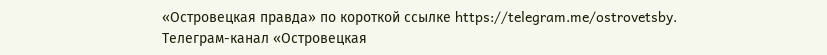«Островецкая правда» по короткой ссылке https://telegram.me/ostrovetsby.
Телеграм-канал «Островецкая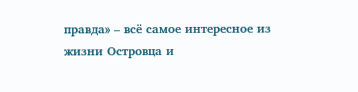правда» – всё самое интересное из жизни Островца и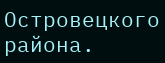Островецкого района.